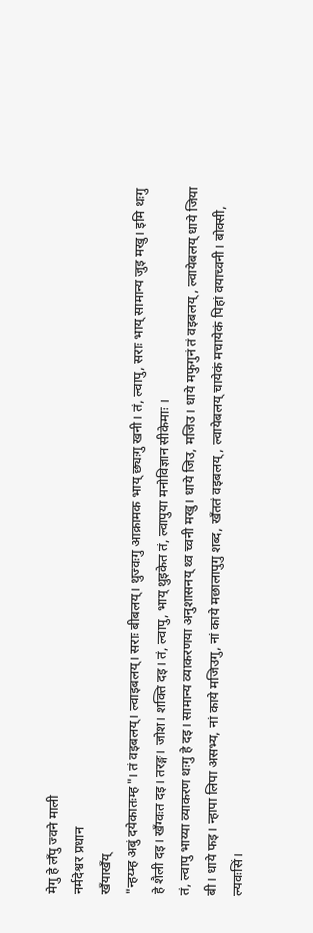मेगु हे लँपु ज्वने माली
नर्मदेश्वर प्रधान
खँयाखँय्
"न्हय्म्ह अबुं दयेकातःम्ह"। तं वइबलय्। ल्वाइबलय्। सराः बीबलय्। थुज्वःगु आक्रामक भाय् छ्यःगु खनी। तं, ल्वापु, सराः भाय् सामान्य जुइ मखु। इमि थःगु हे शैली दइ। खँग्वःत दइ। तरङ्ग। जोश। शक्ति दइ। तं, ल्वापु, भाय् थुइकेत तं, ल्वापुया मनोविज्ञान सीकेमाः ।
तं, ल्वापु भाय्या व्याकरण थःगु हे दइ। सामान्य व्याकरणया अनुशासनय् थ्व च्वनी मखु। धाये जिउ, मजिउ। धाये मफुगुनं तं वइबलय्, ल्वायेबलय् धाये जिया बी। धाये फइ। न्हापा लिपा असभ्य, नां काये मजिउगु, नां काये मछालापुगु शब्द, खँततं वइबलय्, ल्वायेबलय् चायेकं मचायेकं पिहां वयाच्वनी। बोक्सी, ल्यवःसिं।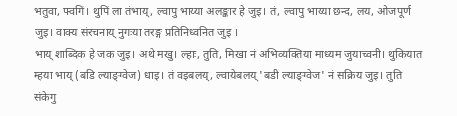भतुवा, फ्वगिं। थुपिं ला तंभाय्, ल्वापु भाय्या अलङ्कार हे जुइ। तं, ल्वापु भाय्या छन्द, लय, ओजपूर्ण जुइ। वाक्य संरचनाय् नुगःया तरङ्ग प्रतिनिध्वनित जुइ ।
भाय् शाब्दिक हे जक जुइ। अथे मखु। ल्हाः, तुति, मिखा नं अभिव्यक्तिया माध्यम जुयाच्वनी। थुकियात म्हया भाय् (बडि ल्याङ्ग्वेज) धाइ। तं वइबलय्, ल्वायेबलय् 'बडी ल्याङ्ग्वेज' नं सक्रिय जुइ। तुति संकेगु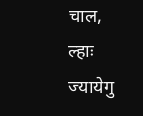चाल, ल्हाः ज्यायेगु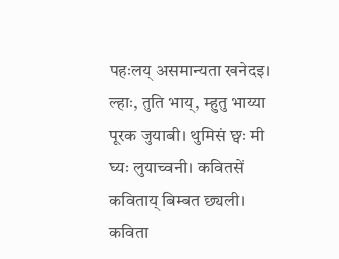पहःलय् असमान्यता खनेदइ। ल्हाः, तुति भाय्, म्हुतु भाय्या पूरक जुयाबी। थुमिसं छ्वः मी घ्यः लुयाच्वनी। कवितसें कविताय् बिम्बत छ्यली। कविता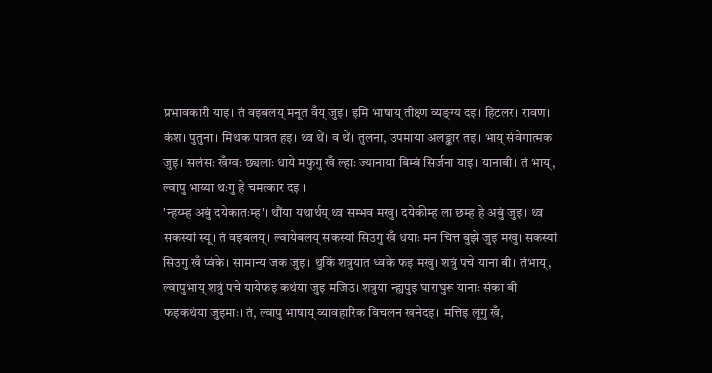प्रभावकारी याइ। तं वइबलय् मनूत वँय् जुइ। इमि भाषाय् तीक्ष्ण व्यङ्ग्य दइ। हिटलर। रावण। कंश। पुतुना। मिथक पात्रत हइ। थ्व थें। व थें। तुलना, उपमाया अलङ्कार तइ। भाय् संवेगात्मक जुइ। सलंसः खँग्वः छ्यलाः धाये मफुगु खँ ल्हाः ज्यानाया बिम्बं सिर्जना याइ। यानाबी। तं भाय्, ल्वापु भाय्या थःगु हे चमत्कार दइ ।
'न्हय्म्ह अबुं दयेकातःम्ह'। थौंया यथार्थय् थ्व सम्भव मखु। दयेकीम्ह ला छम्ह हे अबुं जुइ। थ्व सकस्यां स्यू। तं वइबलय्। ल्वायेबलय् सकस्यां सिउगु खँ धयाः मन चित्त बुझे जुइ मखु। सकस्यां सिउगु खँ प्वंके। सामान्य जक जुइ। थुकिं शत्रुयात ध्वके फइ मखु। शत्रुं पचे याना बी। तंभाय्, ल्वापुभाय् शत्रुं पचे यायेफइ कथंया जुइ मजिउ। शत्रुया न्ह्यपुइ घाराघुरू यानाः संका बी फइकथंया जुइमाः। तं, ल्वापु भाषाय् व्यावहारिक विचलन खनेदइ। मत्तिइ लूगु खँ,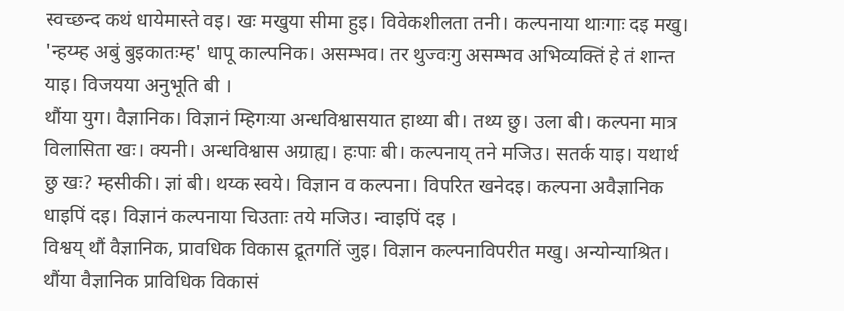स्वच्छन्द कथं धायेमास्ते वइ। खः मखुया सीमा हुइ। विवेकशीलता तनी। कल्पनाया थाःगाः दइ मखु। 'न्हय्म्ह अबुं बुइकातःम्ह' धापू काल्पनिक। असम्भव। तर थुज्वःगु असम्भव अभिव्यक्तिं हे तं शान्त याइ। विजयया अनुभूति बी ।
थौंया युग। वैज्ञानिक। विज्ञानं म्हिगःया अन्धविश्वासयात हाथ्या बी। तथ्य छु। उला बी। कल्पना मात्र विलासिता खः। क्यनी। अन्धविश्वास अग्राह्य। हःपाः बी। कल्पनाय् तने मजिउ। सतर्क याइ। यथार्थ छु खः? म्हसीकी। ज्ञां बी। थय्क स्वये। विज्ञान व कल्पना। विपरित खनेदइ। कल्पना अवैज्ञानिक धाइपिं दइ। विज्ञानं कल्पनाया चिउताः तये मजिउ। न्वाइपिं दइ ।
विश्वय् थौं वैज्ञानिक, प्रावधिक विकास द्रूतगतिं जुइ। विज्ञान कल्पनाविपरीत मखु। अन्योन्याश्रित। थौंया वैज्ञानिक प्राविधिक विकासं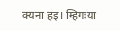क्यना हइ। म्हिगःया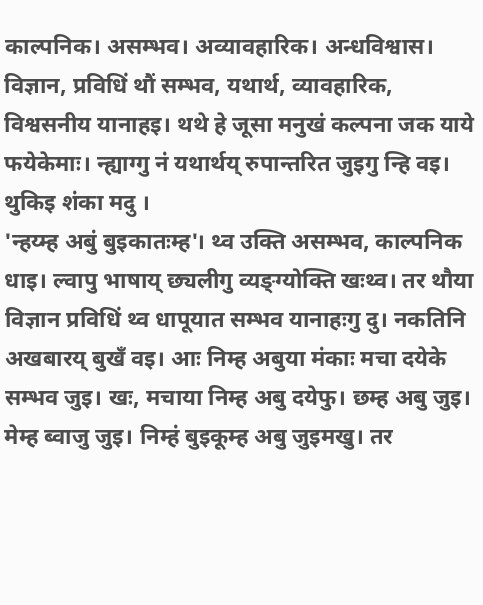काल्पनिक। असम्भव। अव्यावहारिक। अन्धविश्वास। विज्ञान, प्रविधिं थौं सम्भव, यथार्थ, व्यावहारिक, विश्वसनीय यानाहइ। थथे हे जूसा मनुखं कल्पना जक याये फयेकेमाः। न्ह्याग्गु नं यथार्थय् रुपान्तरित जुइगु न्हि वइ। थुकिइ शंका मदु ।
'न्हय्म्ह अबुं बुइकातःम्ह'। थ्व उक्ति असम्भव, काल्पनिक धाइ। ल्वापु भाषाय् छ्यलीगु व्यङ्ग्योक्ति खःथ्व। तर थौया विज्ञान प्रविधिं थ्व धापूयात सम्भव यानाहःगु दु। नकतिनि अखबारय् बुखँ वइ। आः निम्ह अबुया मंकाः मचा दयेके सम्भव जुइ। खः, मचाया निम्ह अबु दयेफु। छम्ह अबु जुइ। मेम्ह ब्वाजु जुइ। निम्हं बुइकूम्ह अबु जुइमखु। तर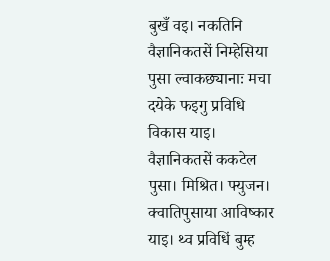बुखँ वइ। नकतिनि वैज्ञानिकतसें निम्हेसिया पुसा ल्वाकछ्यानाः मचा दयेके फइगु प्रविधि विकास याइ। वैज्ञानिकतसें ककटेल पुसा। मिश्रित। फ्युजन। क्वातिपुसाया आविष्कार याइ। थ्व प्रविधिं बुम्ह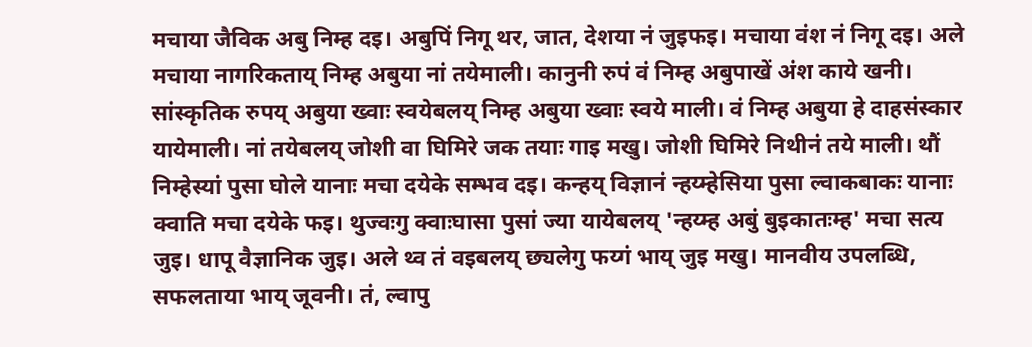मचाया जैविक अबु निम्ह दइ। अबुपिं निगू थर, जात, देशया नं जुइफइ। मचाया वंश नं निगू दइ। अले मचाया नागरिकताय् निम्ह अबुया नां तयेमाली। कानुनी रुपं वं निम्ह अबुपाखें अंश काये खनी। सांस्कृतिक रुपय् अबुया ख्वाः स्वयेबलय् निम्ह अबुया ख्वाः स्वये माली। वं निम्ह अबुया हे दाहसंस्कार यायेमाली। नां तयेबलय् जोशी वा घिमिरे जक तयाः गाइ मखु। जोशी घिमिरे निथीनं तये माली। थौं निम्हेस्यां पुसा घोले यानाः मचा दयेके सम्भव दइ। कन्हय् विज्ञानं न्हय्म्हेसिया पुसा ल्वाकबाकः यानाः क्वाति मचा दयेके फइ। थुज्वःगु क्वाःघासा पुसां ज्या यायेबलय् 'न्हय्म्ह अबुं बुइकातःम्ह' मचा सत्य जुइ। धापू वैज्ञानिक जुइ। अले थ्व तं वइबलय् छ्यलेगु फय्गं भाय् जुइ मखु। मानवीय उपलब्धि, सफलताया भाय् जूवनी। तं, ल्वापु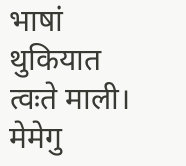भाषां थुकियात त्वःते माली। मेमेगु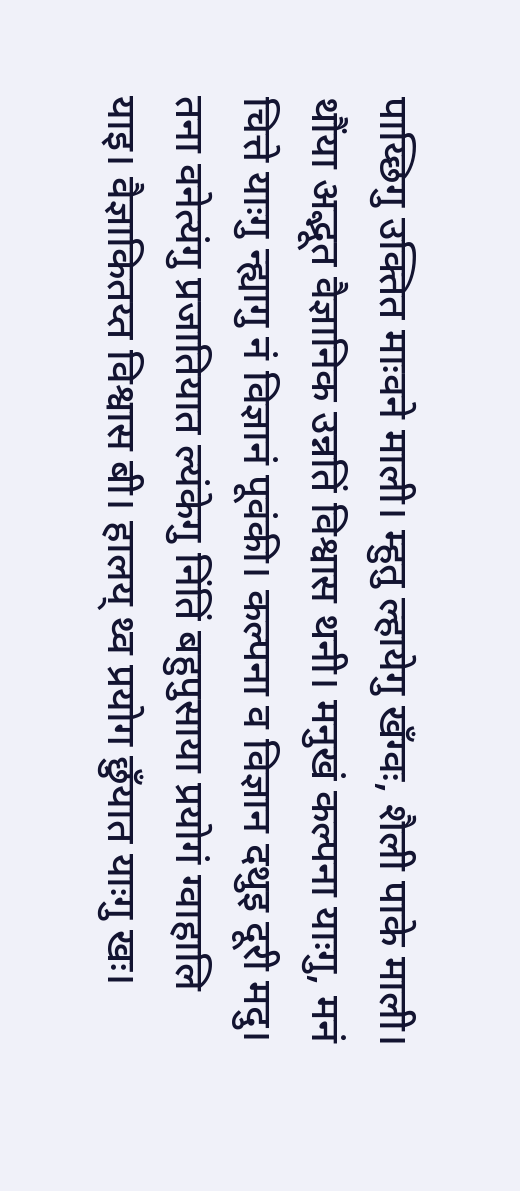पाय्छिगु उक्तित माःवने माली। म्हुतु ल्हायेगु खँग्वः, शैली पाके माली।
थौंया अद्भूत वैज्ञानिक उन्नतिं विश्वास थनी। मनुखं कल्पना याःगु, मनं चित्ते याःगु न्ह्यागु नं विज्ञानं पूवंकी। कल्पना व विज्ञान दथुइ दूरी मदु। तना वनेत्यंगु प्रजातियात ल्यंकेगु निंतिं बहुपुसाया प्रयोगं ग्वाहालि याइ। वैज्ञाकितय्त विश्वास बी। हालय् थ्व प्रयोग छुँयात याःगु खः।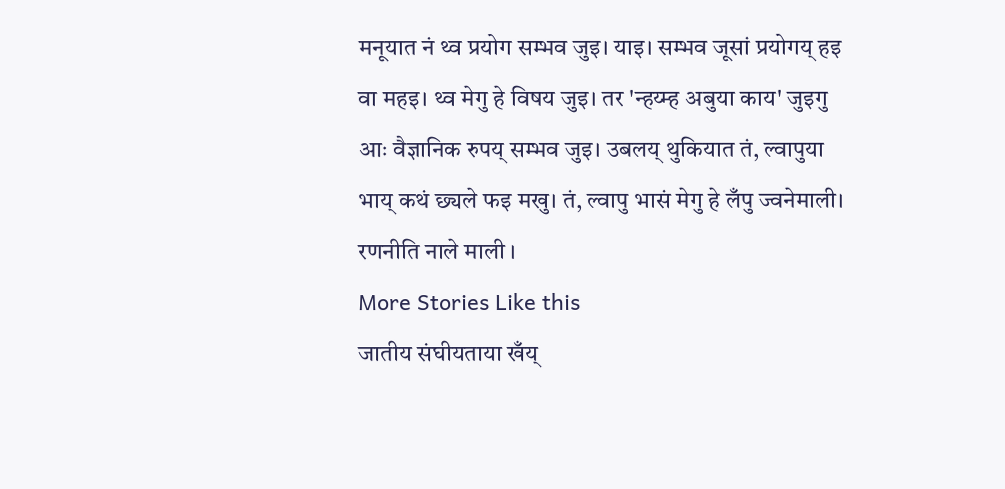मनूयात नं थ्व प्रयोग सम्भव जुइ। याइ। सम्भव जूसां प्रयोगय् हइ वा महइ। थ्व मेगु हे विषय जुइ। तर 'न्हय्म्ह अबुया काय' जुइगु आः वैज्ञानिक रुपय् सम्भव जुइ। उबलय् थुकियात तं, ल्वापुया भाय् कथं छ्यले फइ मखु। तं, ल्वापु भासं मेगु हे लँपु ज्वनेमाली। रणनीति नाले माली ।
More Stories Like this
जातीय संघीयताया खँय्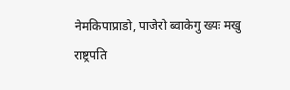नेमकिपाप्राडो, पाजेरो ब्वाकेगु ख्यः मखु
राष्ट्रपति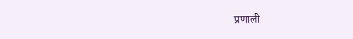प्रणाली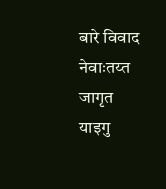बारे विवाद
नेवाःतय्त जागृत याइगु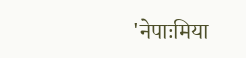'नेपाःमिया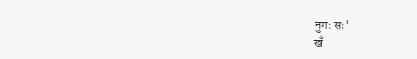नुगः सः'
खँ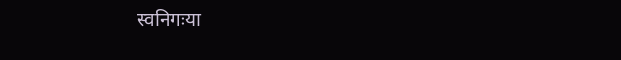स्वनिगःया